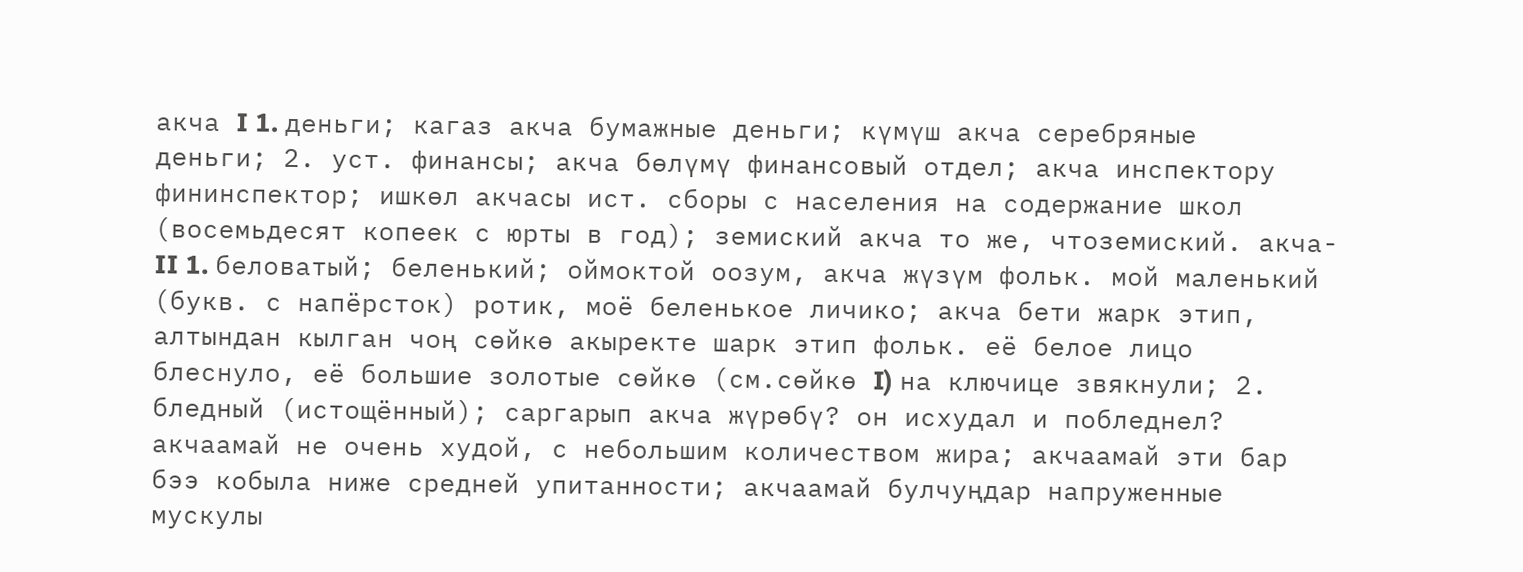акча I 1. деньги; кагаз акча бумажные деньги; күмүш акча серебряные деньги; 2. уст. финансы; акча бөлүмү финансовый отдел; акча инспектору фининспектор; ишкөл акчасы ист. сборы с населения на содержание школ (восемьдесят копеек с юрты в год); земиский акча то же, чтоземиский. акча- II 1. беловатый; беленький; оймоктой оозум, акча жүзүм фольк. мой маленький (букв. с напёрсток) ротик, моё беленькое личико; акча бети жарк этип, алтындан кылган чоң сөйкө акыректе шарк этип фольк. её белое лицо блеснуло, её большие золотые сөйкө (см.сөйкө I) на ключице звякнули; 2. бледный (истощённый); саргарып акча жүрөбү? он исхудал и побледнел? акчаамай не очень худой, с небольшим количеством жира; акчаамай эти бар бээ кобыла ниже средней упитанности; акчаамай булчуңдар напруженные мускулы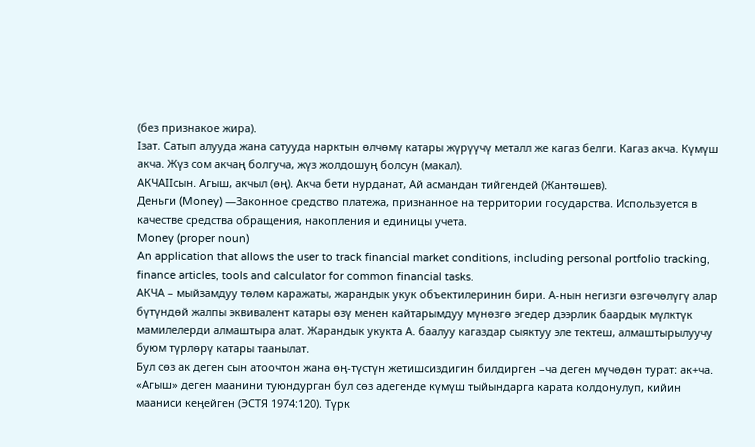(без признакое жира).
Iзат. Сатып алууда жана сатууда нарктын өлчөмү катары жүрүүчү металл же кагаз белги. Кагаз акча. Күмүш акча. Жүз сом акчаң болгуча, жүз жолдошуң болсун (макал).
АКЧАIIсын. Агыш, акчыл (өң). Акча бети нурданат, Ай асмандан тийгендей (Жантөшев).
Деньги (Money) —Законное средство платежа, признанное на территории государства. Используется в качестве средства обращения, накопления и единицы учета.
Money (proper noun)
An application that allows the user to track financial market conditions, including personal portfolio tracking, finance articles, tools and calculator for common financial tasks.
АКЧА – мыйзамдуу төлөм каражаты, жарандык укук объектилеринин бири. А-нын негизги өзгөчөлүгү алар бүтүндөй жалпы эквивалент катары өзү менен кайтарымдуу мүнөзгө эгедер дээрлик баардык мүлктүк мамилелерди алмаштыра алат. Жарандык укукта А. баалуу кагаздар сыяктуу эле тектеш, алмаштырылуучу буюм түрлөрү катары таанылат.
Бул сөз ак деген сын атоочтон жана өӊ-түстүн жетишсиздигин билдирген –ча деген мүчөдөн турат: ак+ча. «Агыш» деген маанини туюндурган бул сөз адегенде күмүш тыйындарга карата колдонулуп, кийин мааниси кеӊейген (ЭСТЯ 1974:120). Түрк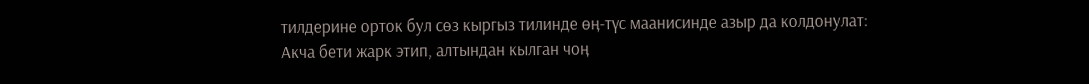тилдерине орток бул сөз кыргыз тилинде өӊ-түс маанисинде азыр да колдонулат: Акча бети жарк этип, алтындан кылган чоӊ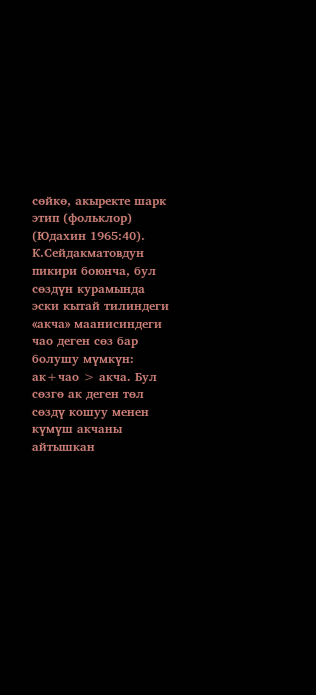сөйкө, акыректе шарк этип (фольклор) (Юдахин 1965:40). К.Сейдакматовдун пикири боюнча, бул сөздүн курамында эски кытай тилиндеги «акча» маанисиндеги чао деген сөз бар болушу мүмкүн: ак+чао > акча. Бул сөзгө ак деген төл сөздү кошуу менен күмүш акчаны айтышкан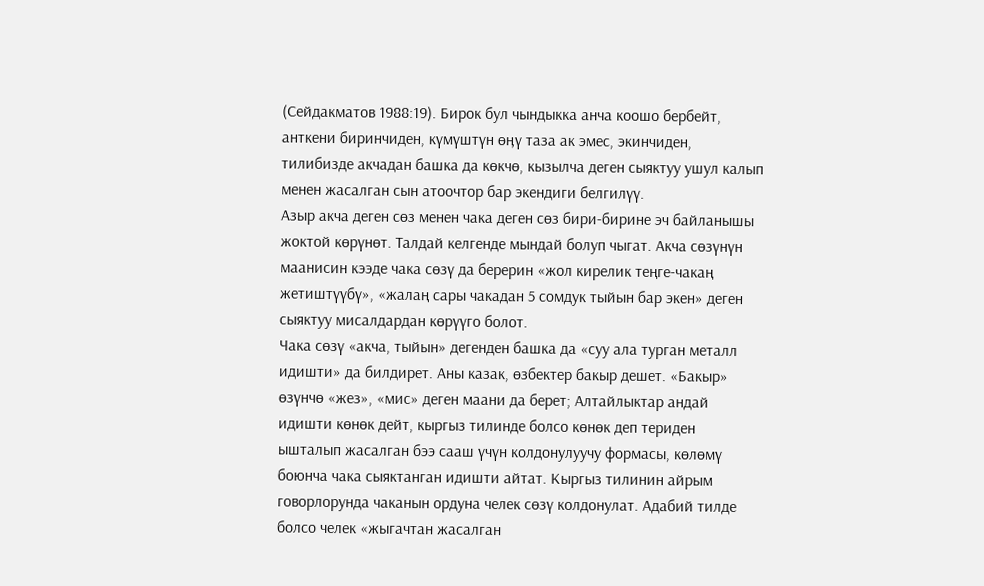(Сейдакматов 1988:19). Бирок бул чындыкка анча коошо бербейт, анткени биринчиден, күмүштүн өӊү таза ак эмес, экинчиден, тилибизде акчадан башка да көкчө, кызылча деген сыяктуу ушул калып менен жасалган сын атоочтор бар экендиги белгилүү.
Азыр акча деген сөз менен чака деген сөз бири-бирине эч байланышы жоктой көрүнөт. Талдай келгенде мындай болуп чыгат. Акча сөзүнүн маанисин кээде чака сөзү да берерин «жол кирелик теңге-чакаң жетиштүүбү», «жалаң сары чакадан 5 сомдук тыйын бар экен» деген сыяктуу мисалдардан көрүүго болот.
Чака сөзү «акча, тыйын» дегенден башка да «суу ала турган металл идишти» да билдирет. Аны казак, өзбектер бакыр дешет. «Бакыр» өзүнчө «жез», «мис» деген маани да берет; Алтайлыктар андай идишти көнөк дейт, кыргыз тилинде болсо көнөк деп териден ышталып жасалган бээ сааш үчүн колдонулуучу формасы, көлөмү боюнча чака сыяктанган идишти айтат. Кыргыз тилинин айрым говорлорунда чаканын ордуна челек сөзү колдонулат. Адабий тилде болсо челек «жыгачтан жасалган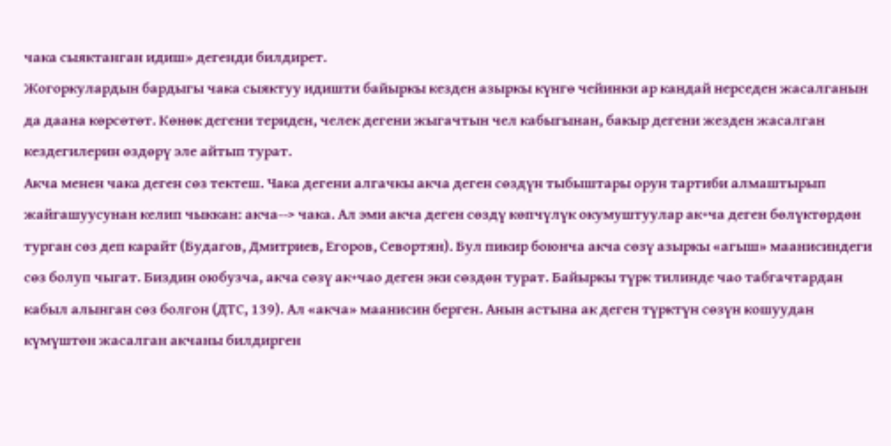чака сыяктанган идиш» дегенди билдирет.
Жогоркулардын бардыгы чака сыяктуу идишти байыркы кезден азыркы күнгө чейинки ар кандай нерседен жасалганын да даана көрсөтөт. Көнөк дегени териден, челек дегени жыгачтын чел кабыгынан, бакыр дегени жезден жасалган кездегилерин өздөрү эле айтып турат.
Акча менен чака деген сөз тектеш. Чака дегени алгачкы акча деген сөздүн тыбыштары орун тартиби алмаштырып жайгашуусунан келип чыккан: акча--> чака. Ал эми акча деген сөздү көпчүлүк окумуштуулар ак+ча деген бөлүктөрдөн турган сөз деп карайт (Будагов, Дмитриев, Егоров, Севортян). Бул пикир боюнча акча сөзү азыркы «агыш» маанисиндеги сөз болуп чыгат. Биздин оюбузча, акча сөзү ак+чао деген эки сөздөн турат. Байыркы түрк тилинде чао табгачтардан кабыл алынган сөз болгон (ДТС, 139). Ал «акча» маанисин берген. Анын астына ак деген түрктүн сөзүн кошуудан күмүштөн жасалган акчаны билдирген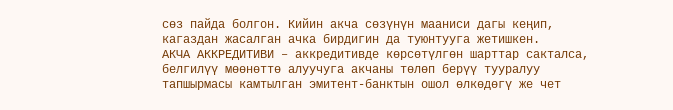сөз пайда болгон. Кийин акча сөзүнүн мааниси дагы кеңип, кагаздан жасалган ачка бирдигин да туюнтууга жетишкен.
АКЧА АККРЕДИТИВИ – аккредитивде көрсөтүлгөн шарттар сакталса, белгилүү мөөнөттө алуучуга акчаны төлөп берүү тууралуу тапшырмасы камтылган эмитент-банктын ошол өлкөдөгү же чет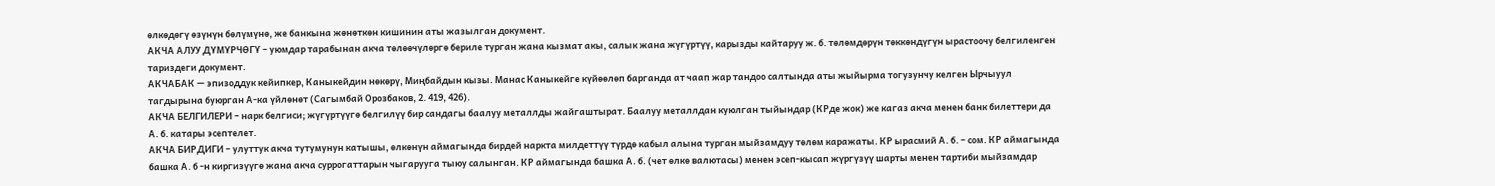өлкөдөгү өзүнүн бөлүмүнө, же банкына жөнөткөн кишинин аты жазылган документ.
АКЧА АЛУУ ДҮМҮРЧӨГҮ – уюмдар тарабынан акча төлөөчүлөргө бериле турган жана кызмат акы, салык жана жүгүртүү, карызды кайтаруу ж. б. төлөмдөрүн төккөндүгүн ырастоочу белгиленген тариздеги документ.
АКЧАБАК — эпизоддук кейипкер, Каныкейдин нөкөрү, Миңбайдын кызы. Манас Каныкейге күйөөлөп барганда ат чаап жар тандоо салтында аты жыйырма тогузунчу келген Ырчыуул тагдырына буюрган А-ка үйлөнөт (Сагымбай Орозбаков, 2. 419, 426).
АКЧА БЕЛГИЛЕРИ – нарк белгиси; жүгүртүүгө белгилүү бир сандагы баалуу металлды жайгаштырат. Баалуу металлдан куюлган тыйындар (КРде жок) же кагаз акча менен банк билеттери да А. б. катары эсептелет.
АКЧА БИРДИГИ – улуттук акча тутумунун катышы, өлкөнүн аймагында бирдей наркта милдеттүү түрдө кабыл алына турган мыйзамдуу төлөм каражаты. КР ырасмий А. б. – сом. КР аймагында башка А. б -н киргизүүгө жана акча суррогаттарын чыгарууга тыюу салынган. КР аймагында башка А. б. (чет өлкө валютасы) менен эсеп-кысап жүргүзүү шарты менен тартиби мыйзамдар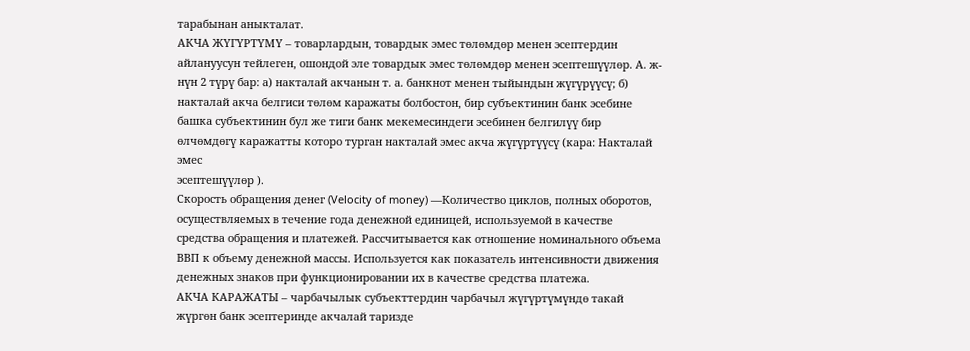тарабынан аныкталат.
АКЧА ЖҮГҮРТҮМҮ – товарлардын, товардык эмес төлөмдөр менен эсептердин айлануусун тейлеген, ошондой эле товардык эмес төлөмдөр менен эсептешүүлөр. А. ж-нүн 2 түрү бар: а) накталай акчанын т. а. банкнот менен тыйындын жүгүрүүсү; б) накталай акча белгиси төлөм каражаты болбостон, бир субъектинин банк эсебине башка субъектинин бул же тиги банк мекемесиндеги эсебинен белгилүү бир өлчөмдөгү каражатты которо турган накталай эмес акча жүгүртүүсү (кара: Накталай эмес
эсептешүүлөр ).
Скорость обращения денег (Velocity of money) —Количество циклов, полных оборотов, осуществляемых в течение года денежной единицей, используемой в качестве средства обращения и платежей. Рассчитывается как отношение номинального объема ВВП к объему денежной массы. Используется как показатель интенсивности движения денежных знаков при функционировании их в качестве средства платежа.
АКЧА КАРАЖАТЫ – чарбачылык субъекттердин чарбачыл жүгүртүмүндө такай жүргөн банк эсептеринде акчалай таризде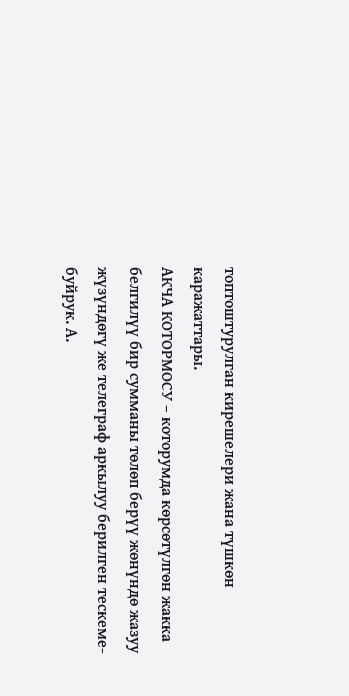топтоштурулган кирешелери жана түшкөн каражаттары.
АКЧА КОТОРМОСУ – которумда көрсөтүлгөн жакка белгилүү бир сумманы төлөп берүү жөнүндө жазуу жүзүндөгү же телеграф аркылуу берилген тескеме-буйрук. А.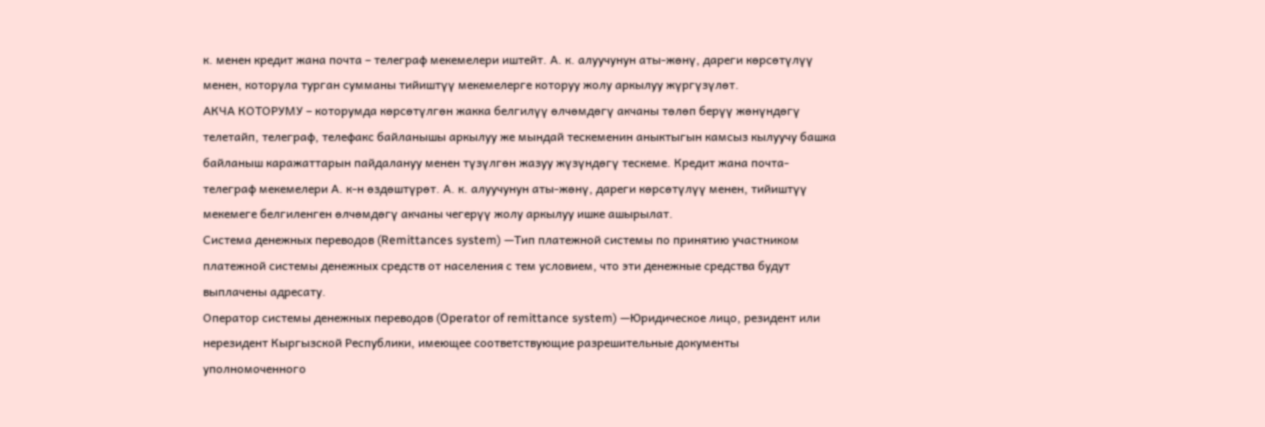к. менен кредит жана почта – телеграф мекемелери иштейт. А. к. алуучунун аты-жөнү, дареги көрсөтүлүү менен, которула турган сумманы тийиштүү мекемелерге которуу жолу аркылуу жүргүзүлөт.
АКЧА КОТОРУМУ – которумда көрсөтүлгөн жакка белгилүү өлчөмдөгү акчаны төлөп берүү жөнүндөгү телетайп, телеграф, телефакс байланышы аркылуу же мындай тескеменин аныктыгын камсыз кылуучу башка байланыш каражаттарын пайдалануу менен түзүлгөн жазуу жүзүндөгү тескеме. Кредит жана почта-телеграф мекемелери А. к-н өздөштүрөт. А. к. алуучунун аты-жөнү, дареги көрсөтүлүү менен, тийиштүү мекемеге белгиленген өлчөмдөгү акчаны чегерүү жолу аркылуу ишке ашырылат.
Система денежных переводов (Remittances system) —Тип платежной системы по принятию участником платежной системы денежных средств от населения с тем условием, что эти денежные средства будут выплачены адресату.
Оператор системы денежных переводов (Operator of remittance system) —Юридическое лицо, резидент или нерезидент Кыргызской Республики, имеющее соответствующие разрешительные документы уполномоченного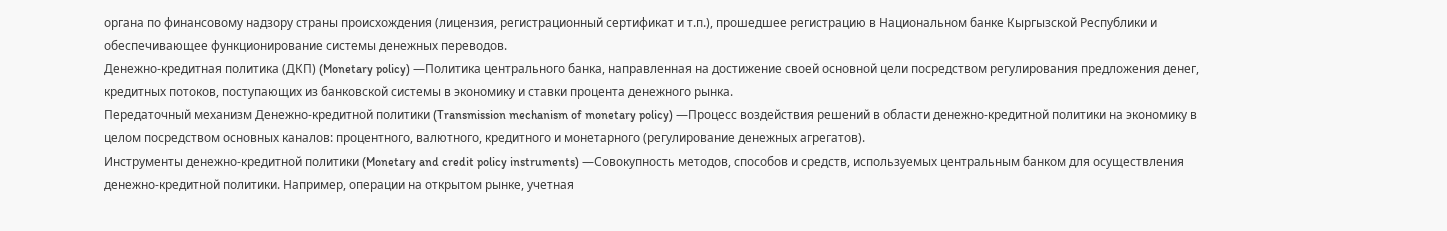органа по финансовому надзору страны происхождения (лицензия, регистрационный сертификат и т.п.), прошедшее регистрацию в Национальном банке Кыргызской Республики и обеспечивающее функционирование системы денежных переводов.
Денежно-кредитная политика (ДКП) (Monetary policy) —Политика центрального банка, направленная на достижение своей основной цели посредством регулирования предложения денег, кредитных потоков, поступающих из банковской системы в экономику и ставки процента денежного рынка.
Передаточный механизм Денежно-кредитной политики (Transmission mechanism of monetary policy) —Процесс воздействия решений в области денежно-кредитной политики на экономику в целом посредством основных каналов: процентного, валютного, кредитного и монетарного (регулирование денежных агрегатов).
Инструменты денежно-кредитной политики (Monetary and credit policy instruments) —Совокупность методов, способов и средств, используемых центральным банком для осуществления денежно-кредитной политики. Например, операции на открытом рынке, учетная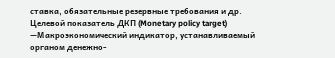ставка, обязательные резервные требования и др.
Целевой показатель ДКП (Monetary policy target) —Макроэкономический индикатор, устанавливаемый органом денежно-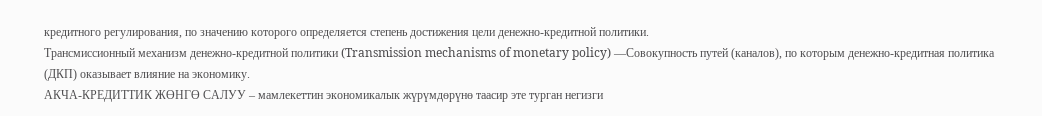кредитного регулирования, по значению которого определяется степень достижения цели денежно-кредитной политики.
Трансмиссионный механизм денежно-кредитной политики (Transmission mechanisms of monetary policy) —Совокупность путей (каналов), по которым денежно-кредитная политика (ДКП) оказывает влияние на экономику.
АКЧА-КРЕДИТТИК ЖӨНГӨ САЛУУ – мамлекеттин экономикалык жүрүмдөрүнө таасир эте турган негизги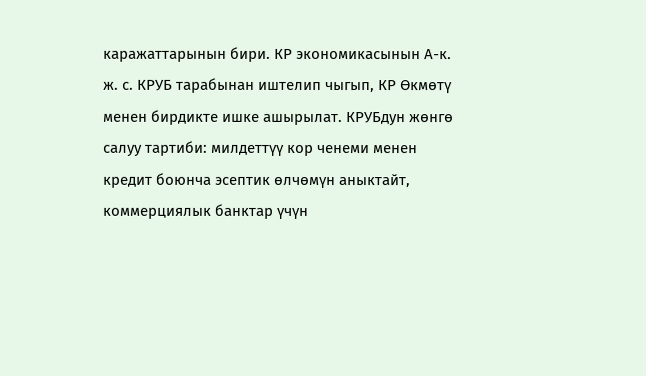каражаттарынын бири. КР экономикасынын А-к. ж. с. КРУБ тарабынан иштелип чыгып, КР Өкмөтү менен бирдикте ишке ашырылат. КРУБдун жөнгө салуу тартиби: милдеттүү кор ченеми менен кредит боюнча эсептик өлчөмүн аныктайт, коммерциялык банктар үчүн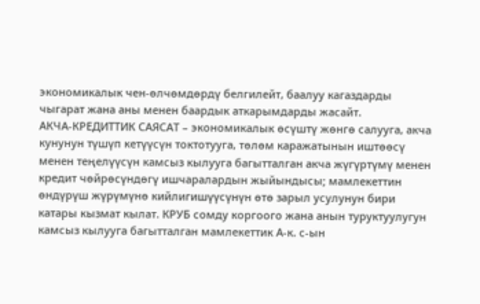экономикалык чен-өлчөмдөрдү белгилейт, баалуу кагаздарды чыгарат жана аны менен баардык аткарымдарды жасайт.
АКЧА-КРЕДИТТИК САЯСАТ – экономикалык өсүштү жөнгө салууга, акча кунунун түшүп кетүүсүн токтотууга, төлөм каражатынын иштөөсү менен теңелүүсүн камсыз кылууга багытталган акча жүгүртүмү менен кредит чөйрөсүндөгү ишчаралардын жыйындысы; мамлекеттин өндүрүш жүрүмүнө кийлигишүүсүнүн өтө зарыл усулунун бири катары кызмат кылат. КРУБ сомду коргоого жана анын туруктуулугун камсыз кылууга багытталган мамлекеттик А-к. с-ын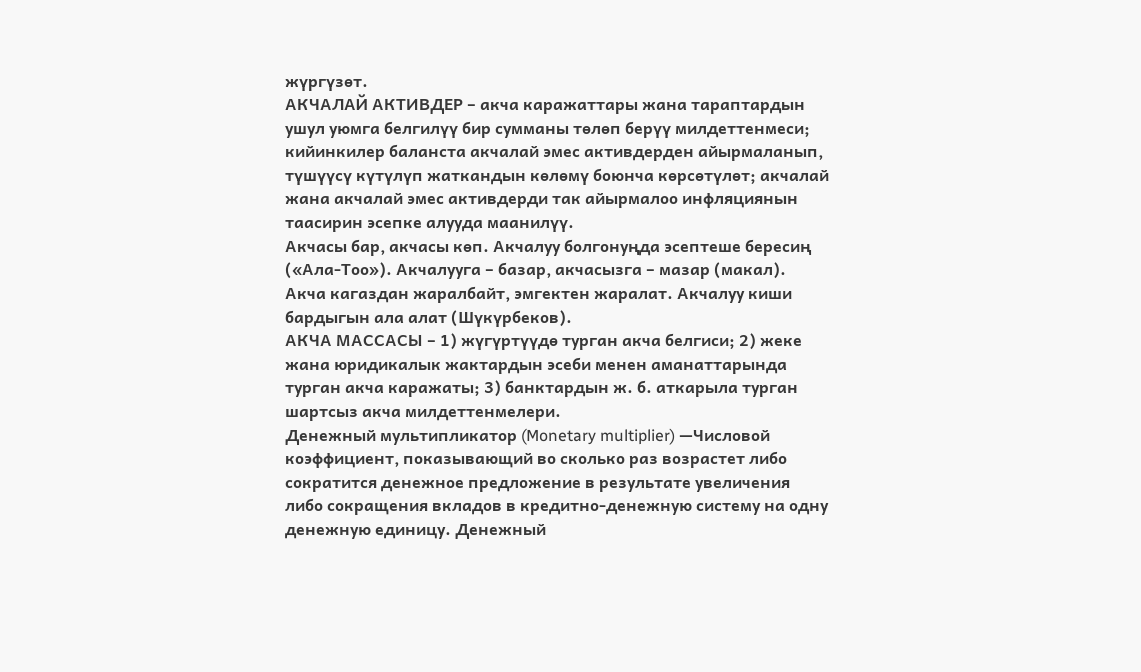жүргүзөт.
АКЧАЛАЙ АКТИВДЕР – акча каражаттары жана тараптардын ушул уюмга белгилүү бир сумманы төлөп берүү милдеттенмеси; кийинкилер баланста акчалай эмес активдерден айырмаланып, түшүүсү күтүлүп жаткандын көлөмү боюнча көрсөтүлөт; акчалай жана акчалай эмес активдерди так айырмалоо инфляциянын таасирин эсепке алууда маанилүү.
Акчасы бар, акчасы көп. Акчалуу болгонуңда эсептеше бересиң («Ала-Тоо»). Акчалууга – базар, акчасызга – мазар (макал). Акча кагаздан жаралбайт, эмгектен жаралат. Акчалуу киши бардыгын ала алат (Шүкүрбеков).
АКЧА МАССАСЫ – 1) жүгүртүүдө турган акча белгиси; 2) жеке жана юридикалык жактардын эсеби менен аманаттарында турган акча каражаты; 3) банктардын ж. б. аткарыла турган шартсыз акча милдеттенмелери.
Денежный мультипликатор (Monetary multiplier) —Числовой коэффициент, показывающий во сколько раз возрастет либо сократится денежное предложение в результате увеличения либо сокращения вкладов в кредитно-денежную систему на одну денежную единицу. Денежный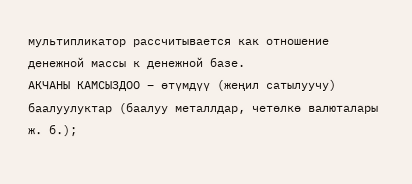мультипликатор рассчитывается как отношение денежной массы к денежной базе.
АКЧАНЫ КАМСЫЗДОО – өтүмдүү (жеңил сатылуучу) баалуулуктар (баалуу металлдар, четөлкө валюталары ж. б.);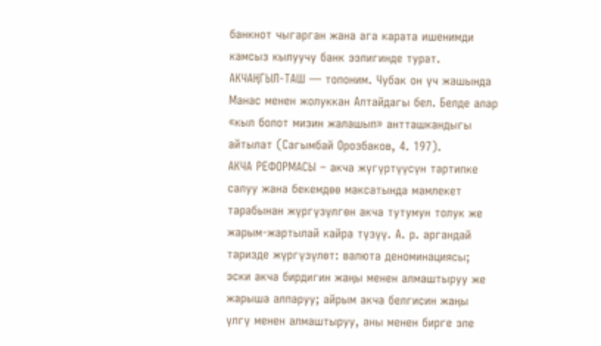банкнот чыгарган жана ага карата ишенимди камсыз кылуучу банк ээлигинде турат.
АКЧАҢГЫЛ-ТАШ — топоним. Чубак он үч жашында Манас менен жолуккан Алтайдагы бел. Белде алар «кыл болот мизин жалашып» антташкандыгы айтылат (Сагымбай Орозбаков, 4. 197).
АКЧА РЕФОРМАСЫ – акча жүгүртүүсүн тартипке салуу жана бекемдөө максатында мамлекет тарабынан жүргүзүлгөн акча тутумун толук же жарым-жартылай кайра түзүү. А. р. аргандай таризде жүргүзүлөт: валюта деноминациясы; эски акча бирдигин жаңы менен алмаштыруу же жарыша алпаруу; айрым акча белгисин жаңы үлгү менен алмаштыруу, аны менен бирге эле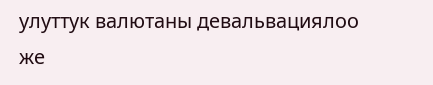улуттук валютаны девальвациялоо же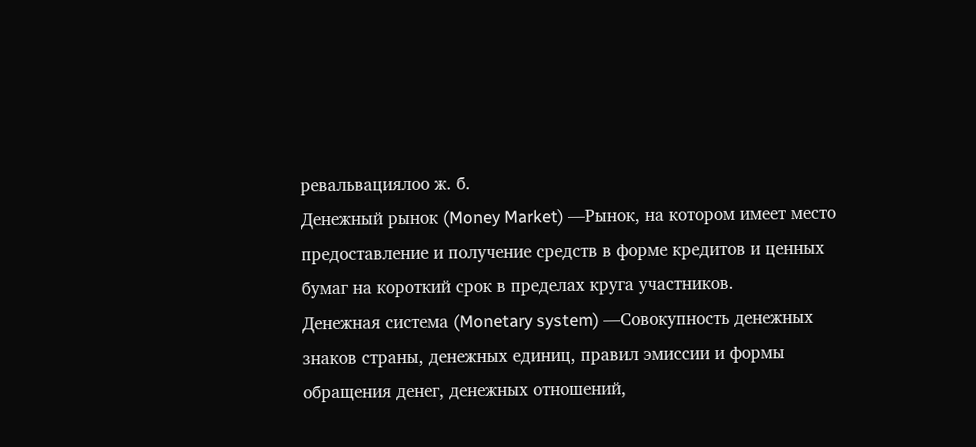ревальвациялоо ж. б.
Денежный рынок (Money Market) —Рынок, на котором имеет место предоставление и получение средств в форме кредитов и ценных бумаг на короткий срок в пределах круга участников.
Денежная система (Monetary system) —Совокупность денежных знаков страны, денежных единиц, правил эмиссии и формы обращения денег, денежных отношений,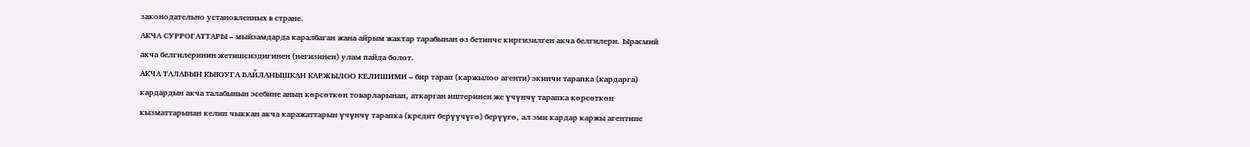законодательно установленных в стране.
АКЧА СУРРОГАТТАРЫ – мыйзамдарда каралбаган жана айрым жактар тарабынан өз бетинче киргизилген акча белгилери. Ырасмий акча белгилеринин жетишсиздигинен (негизинен) улам пайда болот.
АКЧА ТАЛАБЫН КЫЮУГА БАЙЛАНЫШКАН КАРЖЫЛОО КЕЛИШИМИ – бир тарап (каржылоо агенти) экинчи тарапка (кардарга) кардардын акча талабынын эсебине анын көрсөткөн товарларынан, аткарган иштеринен же үчүнчү тарапка көрсөткөн кызматтарынан келип чыккан акча каражаттарын үчүнчү тарапка (кредит берүүчүгө) берүүгө, ал эми кардар каржы агентине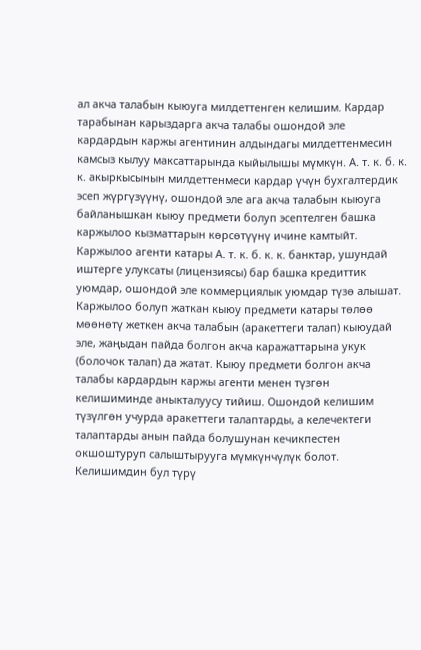ал акча талабын кыюуга милдеттенген келишим. Кардар тарабынан карыздарга акча талабы ошондой эле кардардын каржы агентинин алдындагы милдеттенмесин камсыз кылуу максаттарында кыйылышы мүмкүн. А. т. к. б. к. к. акыркысынын милдеттенмеси кардар үчүн бухгалтердик эсеп жүргүзүүнү, ошондой эле ага акча талабын кыюуга байланышкан кыюу предмети болуп эсептелген башка каржылоо кызматтарын көрсөтүүнү ичине камтыйт. Каржылоо агенти катары А. т. к. б. к. к. банктар, ушундай иштерге улуксаты (лицензиясы) бар башка кредиттик уюмдар, ошондой эле коммерциялык уюмдар түзө алышат. Каржылоо болуп жаткан кыюу предмети катары төлөө мөөнөтү жеткен акча талабын (аракеттеги талап) кыюудай эле, жаңыдан пайда болгон акча каражаттарына укук (болочок талап) да жатат. Кыюу предмети болгон акча талабы кардардын каржы агенти менен түзгөн келишиминде аныкталуусу тийиш. Ошондой келишим түзүлгөн учурда аракеттеги талаптарды, а келечектеги талаптарды анын пайда болушунан кечикпестен окшоштуруп салыштырууга мүмкүнчүлүк болот. Келишимдин бул түрү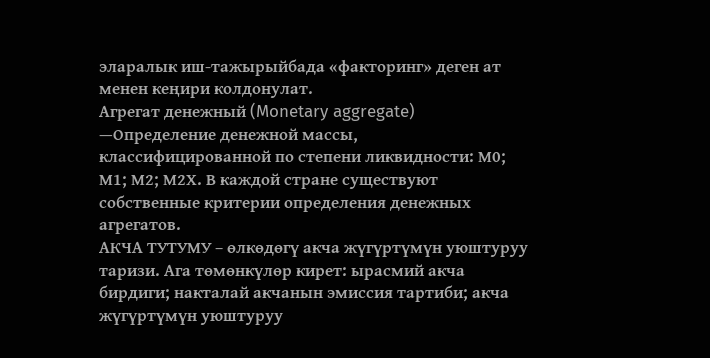эларалык иш-тажырыйбада «факторинг» деген ат менен кеңири колдонулат.
Агрегат денежный (Monetary aggregate) —Определение денежной массы, классифицированной по степени ликвидности: М0; М1; М2; М2Х. В каждой стране существуют собственные критерии определения денежных агрегатов.
АКЧА ТУТУМУ – өлкөдөгү акча жүгүртүмүн уюштуруу таризи. Ага төмөнкүлөр кирет: ырасмий акча бирдиги; накталай акчанын эмиссия тартиби; акча жүгүртүмүн уюштуруу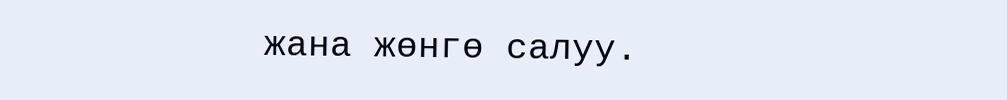жана жөнгө салуу.